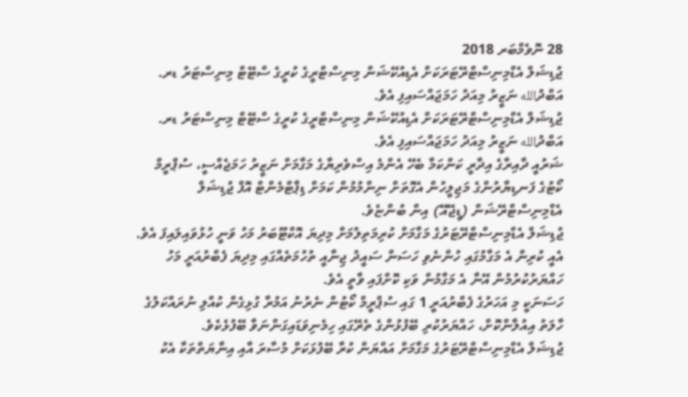28 ނޮވެމްބަރ 2018
ޖުޑިޝަލް އެޑްމިނިސްޓްރޭޓަރަކަށް އެޑިއުކޭޝަން މިނިސްޓްރީގެ ކުރީގެ ސްޓޭޓް މިނިސްޓަރު ޑރ. އަބްދުالله ނަޒީރު މިއަދު ހަމަޖައްސައިފި އެވެ.
ޖުޑިޝަލް އެޑްމިނިސްޓްރޭޓަރަކަށް އެޑިއުކޭޝަން މިނިސްޓްރީގެ ކުރީގެ ސްޓޭޓް މިނިސްޓަރު ޑރ. އަބްދުالله ނަޒީރު މިއަދު ހަމަޖައްސައިފި އެވެ.
ޝަރުއީ ދާއިރާގެ އިދާރީ ކަންކަމާ ބެހޭ އެންމެ އިސްވެރިޔާގެ މަގާމަށް ނަޒީރު ހަމަޖެއްސީ، ސުޕްރީމް ކޯޓުގެ ފަނޑިޔާރުންގެ މަޖިލީހުން އެގޮތަށް ނިންމުމުން ކަމަށް ޑިޕާޓްމެންޓް އޮފް ޖުޑިޝަލް އެޑްމިނިސްޓްރޭޝަން (ޑީޖޭއޭ) އިން ބުންޏެވެ.
ޖުޑިޝަލް އެޑްމިނިސްޓްރޭޓަރުގެ މަގާމަށް ކުރިމަތިލުމަށް މިދިޔަ އޮކްޓޫބަރު މަހު ވަނީ ހުޅުވައިލައިފަ އެވެ. އެއީ ކުރިން އެ މަގާމުގައި ހުންނެވި ހަސަން ސައީދު ޖިނާއީ ތުހުމަތެއްގައި މިދިޔަ ފެބްރުއަރީ މަހު ހައްޔަރުކުރުމުން އޭނާ އެ މަގާމުން ވަކި ކޮށްފައި ވާތީ އެވެ.
ހަސަނަކީ މި އަހަރުގެ ފެބްރުއަރީ 1 ގައި ސުޕްރީމް ކޯޓުން ނެރުނު އަމުރާ ގުޅިގެން ކުއްލި ނުރައްކަލުގެ ހާލަތު އިއުލާންކޮށް، ހައްޔަރުކުރި ބޭފުޅުންގެ ތެރޭގައި ހިމެނިވަޑައިގަންނަވާ ބޭފުޅެކެވެ.
ޖުޑިޝަލް އެޑްމިނިސްޓްރޭޓަރުގެ މަގާމަށް އައްޔަން ކުރާ ބޭފުޅަކަށް މުސާރަ އާއި އިނާޔަތްތަކާ އެކު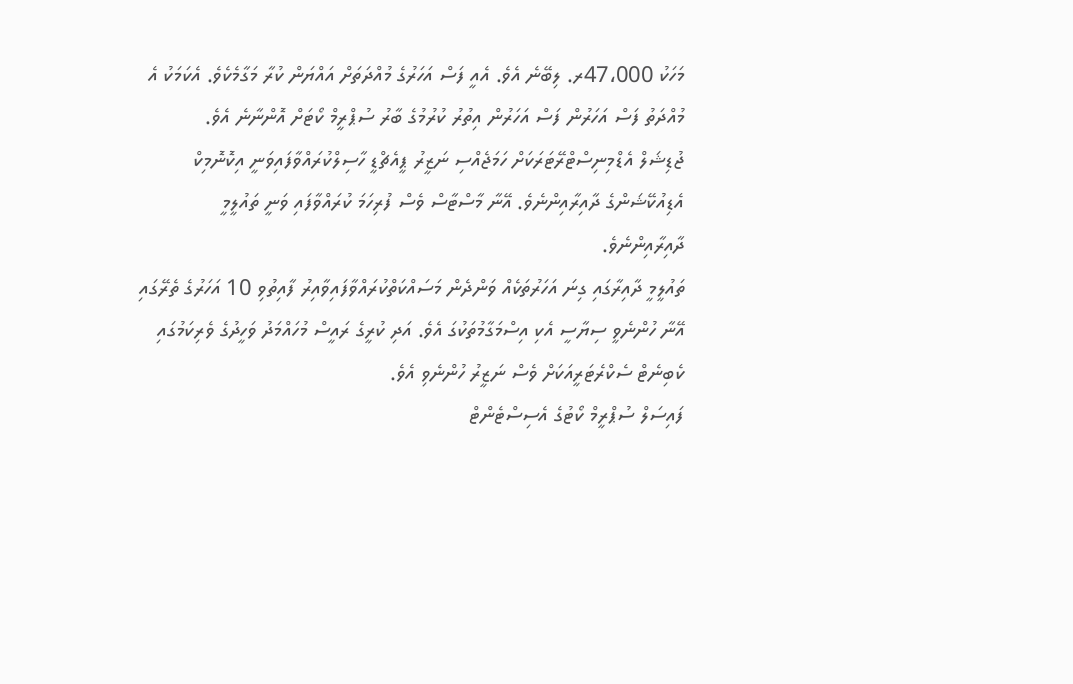މަހަކު 47،000ރ. ލިބޭނެ އެވެ. އެއީ ފަސް އަހަރުގެ މުއްދަތަށް އައްޔަން ކުރާ މަގާމެކެވެ. އެކަމަކު އެ މުއްދަތު ފަސް އަހަރުން ފަސް އަހަރުން އިތުރު ކުރުމުގެ ބާރު ސުޕްރީމް ކޯޓަށް އޮންނާނެ އެވެ.
ޖުޑިޝަލް އެޑްމިނިސްޓްރޭޓަރަކަށް ހަމަޖެއްސި ނަޒީރު ޕީއެޗްޑީ ހާސިލްކުރައްވާފައިވަނީ އިކޮނޮމިކް އެޑިއުކޭޝަންގެ ދާއިރާއިންނެވެ. އޭނާ މާސްޓާސް ވެސް ފުރިހަމަ ކުރައްވާފައި ވަނީ ތައުލީމީ ދާއިރާއިންނެވެ.
ތައުލީމީ ދާއިރާގައި ގިނަ އަހަރުތަކެއް ވަންދެން މަސައްކަތްކުރައްވާފައިވާއިރު ފާއިތުވި 10 އަހަރުގެ ތެރޭގައި އޭނާ ހުންނެވީ ސިޔާސީ އެކި އިސްމަގާމުތަކުގަ އެވެ. އަދި ކުރީގެ ރައީސް މުހައްމަދު ވަހީދުގެ ވެރިކަމުގައި ކެބިނެޓް ސެކްރެޓަރީއަކަށް ވެސް ނަޒީރު ހުންނެވި އެވެ.
ފައިސަލް ސުޕްރީމް ކޯޓުގެ އެސިސްޓެންޓް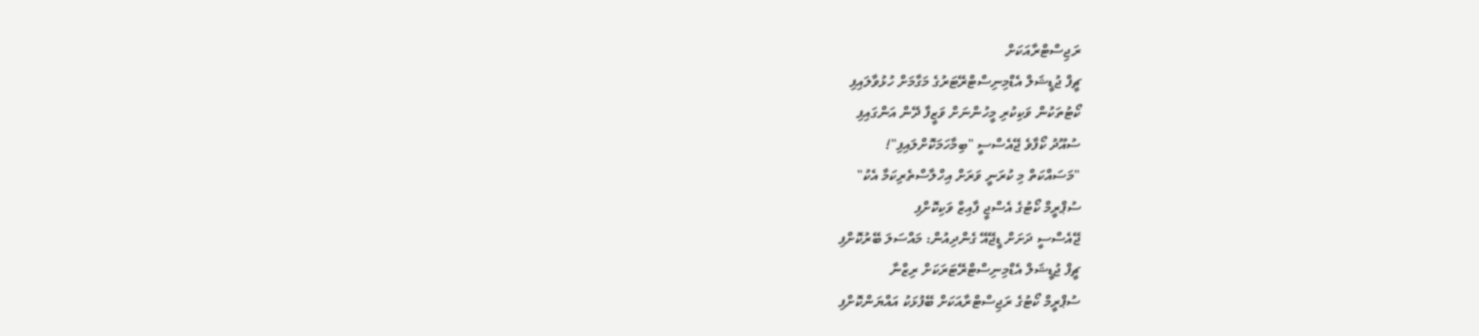ރަޖިސްޓްރާއަކަށް
ޗީފް ޖުޑީޝަލް އެޑްމިނިސްޓްރޭޓަރުގެ މަގާމަށް ހުޅުވާލައިފި
ކޯޓުތަކުން ވަކިކުރި މީހުންނަށް ވަޒީފާ ދޭން އަންގައިފި
ސުއޫދު ކޯފާވެ ޖޭއެސްސީ "ބިމާހަމަކޮށްލައިފި"!
"މަސައްކަތް މި ކުރަނީ ވަރަށް އިހްލާސްތެރިކަމާ އެކު"
ސުޕްރީމް ކޯޓުގެ އެސްޖީ ފާއިޒް ވަކިކޮށްފި
ޖޭއެސްސީ ދަށަށް ޑީޖޭއޭ ގެންދިއުން: މައްސަލަ ބޭރުކޮށްފި
ޗީފް ޖުޑީޝަލް އެޑްމިނިސްޓްރޭޓަރަކަށް ރިޒްނާ
ސުޕްރީމް ކޯޓުގެ ރަޖިސްޓްރާއަކަށް ބޭފުޅަކު އައްޔަންކޮށްފި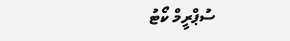ސުޕްރީމް ކޯޓު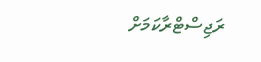ރަޖިސްޓްރާކަމަށް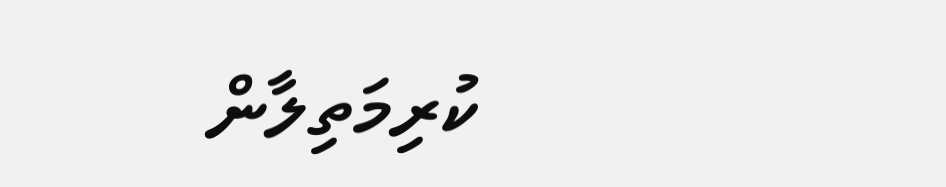ކުރިމަތިލާން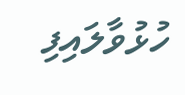ހުޅުވާލައިފި